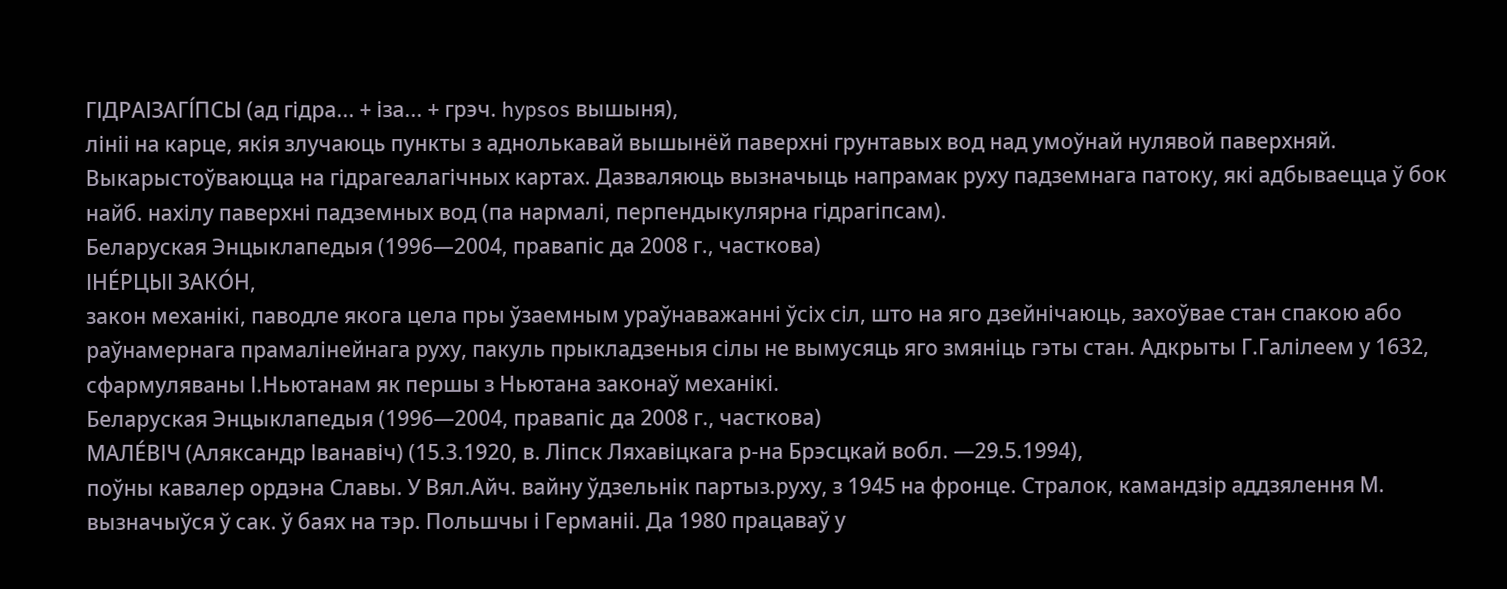ГІДРАІЗАГІ́ПСЫ (ад гідра... + іза... + грэч. hypsos вышыня),
лініі на карце, якія злучаюць пункты з аднолькавай вышынёй паверхні грунтавых вод над умоўнай нулявой паверхняй. Выкарыстоўваюцца на гідрагеалагічных картах. Дазваляюць вызначыць напрамак руху падземнага патоку, які адбываецца ў бок найб. нахілу паверхні падземных вод (па нармалі, перпендыкулярна гідрагіпсам).
Беларуская Энцыклапедыя (1996—2004, правапіс да 2008 г., часткова)
ІНЕ́РЦЫІ ЗАКО́Н,
закон механікі, паводле якога цела пры ўзаемным ураўнаважанні ўсіх сіл, што на яго дзейнічаюць, захоўвае стан спакою або раўнамернага прамалінейнага руху, пакуль прыкладзеныя сілы не вымусяць яго змяніць гэты стан. Адкрыты Г.Галілеем у 1632, сфармуляваны І.Ньютанам як першы з Ньютана законаў механікі.
Беларуская Энцыклапедыя (1996—2004, правапіс да 2008 г., часткова)
МАЛЕ́ВІЧ (Аляксандр Іванавіч) (15.3.1920, в. Ліпск Ляхавіцкага р-на Брэсцкай вобл. —29.5.1994),
поўны кавалер ордэна Славы. У Вял.Айч. вайну ўдзельнік партыз.руху, з 1945 на фронце. Стралок, камандзір аддзялення М. вызначыўся ў сак. ў баях на тэр. Польшчы і Германіі. Да 1980 працаваў у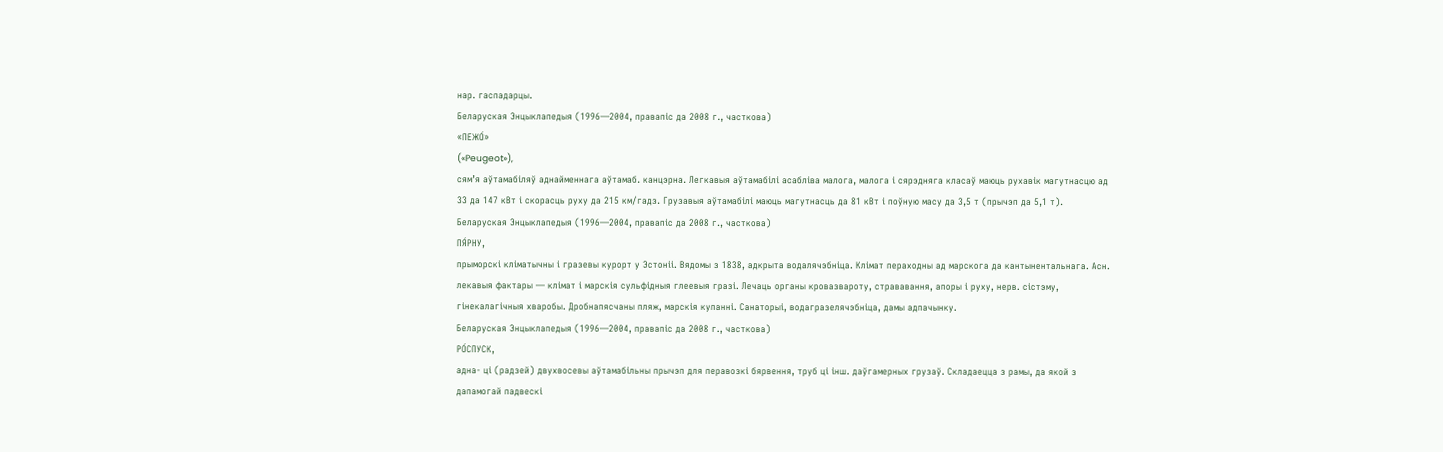нар. гаспадарцы.
Беларуская Энцыклапедыя (1996—2004, правапіс да 2008 г., часткова)
«ПЕЖО́»
(«Peugeot»),
сям’я аўтамабіляў аднайменнага аўтамаб. канцэрна. Легкавыя аўтамабілі асабліва малога, малога і сярэдняга класаў маюць рухавік магутнасцю ад 33 да 147 кВт і скорасць руху да 215 км/гадз. Грузавыя аўтамабілі маюць магутнасць да 81 кВт і поўную масу да 3,5 т (прычэп да 5,1 т).
Беларуская Энцыклапедыя (1996—2004, правапіс да 2008 г., часткова)
ПЯ́РНУ,
прыморскі кліматычны і гразевы курорт у Эстоніі. Вядомы з 1838, адкрыта водалячэбніца. Клімат пераходны ад марскога да кантынентальнага. Асн. лекавыя фактары — клімат і марскія сульфідныя глеевыя гразі. Лечаць органы кровазвароту, стрававання, апоры і руху, нерв. сістэму, гінекалагічныя хваробы. Дробнапясчаны пляж, марскія купанні. Санаторыі, водагразелячэбніца, дамы адпачынку.
Беларуская Энцыклапедыя (1996—2004, правапіс да 2008 г., часткова)
РО́СПУСК,
адна- ці (радзей) двухвосевы аўтамабільны прычэп для перавозкі бярвення, труб ці інш. даўгамерных грузаў. Складаецца з рамы, да якой з дапамогай падвескі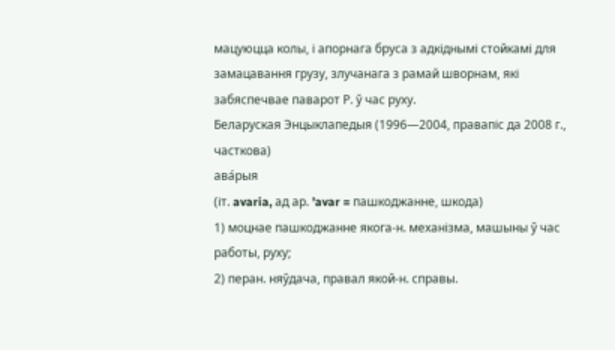мацуюцца колы, і апорнага бруса з адкіднымі стойкамі для замацавання грузу, злучанага з рамай шворнам, які забяспечвае паварот Р. ў час руху.
Беларуская Энцыклапедыя (1996—2004, правапіс да 2008 г., часткова)
ава́рыя
(іт. avaria, ад ар. ’avar = пашкоджанне, шкода)
1) моцнае пашкоджанне якога-н. механізма, машыны ў час работы, руху;
2) перан. няўдача, правал якой-н. справы.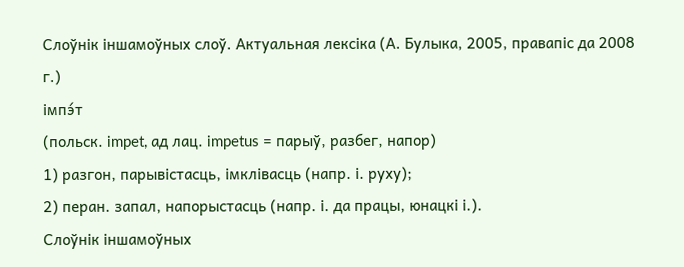Слоўнік іншамоўных слоў. Актуальная лексіка (А. Булыка, 2005, правапіс да 2008 г.)
імпэ́т
(польск. impet, ад лац. impetus = парыў, разбег, напор)
1) разгон, парывістасць, імклівасць (напр. і. руху);
2) перан. запал, напорыстасць (напр. і. да працы, юнацкі і.).
Слоўнік іншамоўных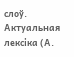слоў. Актуальная лексіка (А.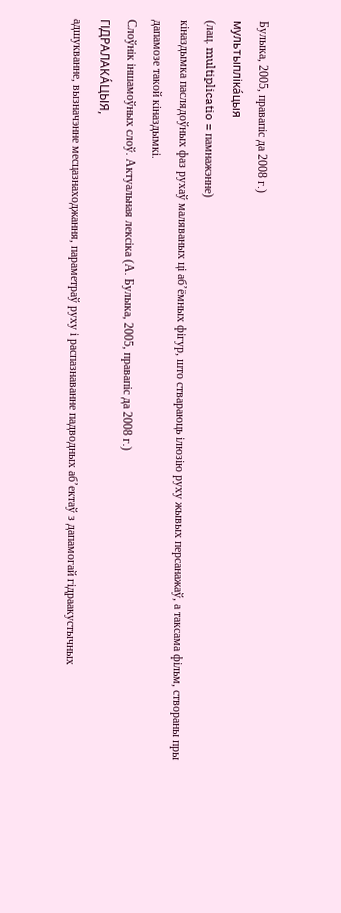Булыка, 2005, правапіс да 2008 г.)
мультыпліка́цыя
(лац. multiplicatio = памнажэнне)
кіназдымка паслядоўных фаз рухаў маляваных ці аб’ёмных фігур, што ствараюць ілюзію руху жывых персанажаў, а таксама фільм, створаны пры дапамозе такой кіназдымкі.
Слоўнік іншамоўных слоў. Актуальная лексіка (А. Булыка, 2005, правапіс да 2008 г.)
ГІДРАЛАКА́ЦЫЯ,
адшукванне, вызначэнне месцазнаходжання, параметраў руху і распазнаванне падводных аб’ектаў з дапамогай гідраакустычных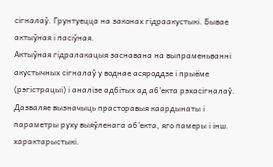сігналаў. Грунтуецца на законах гідраакустыкі. Бывае актыўная і пасіўная.
Актыўная гідралакацыя заснавана на выпраменьванні акустычных сігналаў у воднае асяроддзе і прыёме (рэгістрацыі) і аналізе адбітых ад аб’екта рэхасігналаў. Дазваляе вызначыць прасторавыя каардынаты і параметры руху выяўленага аб’екта, яго памеры і інш. характарыстыкі.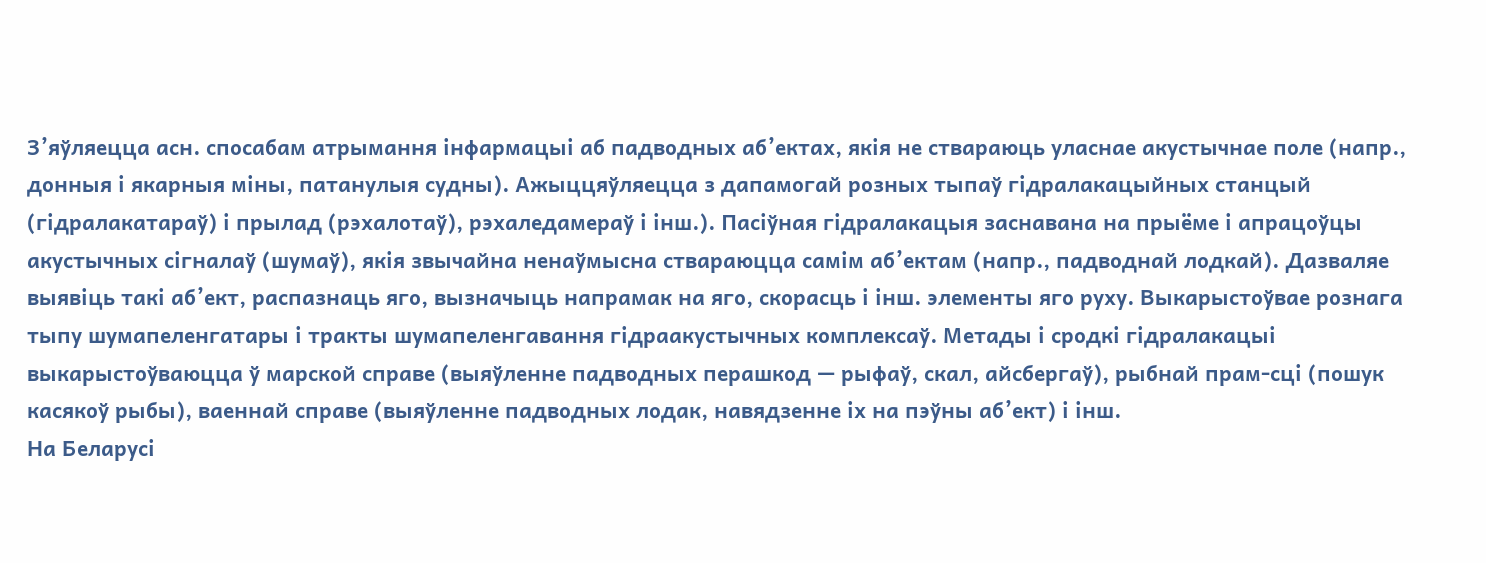З’яўляецца асн. спосабам атрымання інфармацыі аб падводных аб’ектах, якія не ствараюць уласнае акустычнае поле (напр., донныя і якарныя міны, патанулыя судны). Ажыццяўляецца з дапамогай розных тыпаў гідралакацыйных станцый (гідралакатараў) і прылад (рэхалотаў), рэхаледамераў і інш.). Пасіўная гідралакацыя заснавана на прыёме і апрацоўцы акустычных сігналаў (шумаў), якія звычайна ненаўмысна ствараюцца самім аб’ектам (напр., падводнай лодкай). Дазваляе выявіць такі аб’ект, распазнаць яго, вызначыць напрамак на яго, скорасць і інш. элементы яго руху. Выкарыстоўвае рознага тыпу шумапеленгатары і тракты шумапеленгавання гідраакустычных комплексаў. Метады і сродкі гідралакацыі выкарыстоўваюцца ў марской справе (выяўленне падводных перашкод — рыфаў, скал, айсбергаў), рыбнай прам-сці (пошук касякоў рыбы), ваеннай справе (выяўленне падводных лодак, навядзенне іх на пэўны аб’ект) і інш.
На Беларусі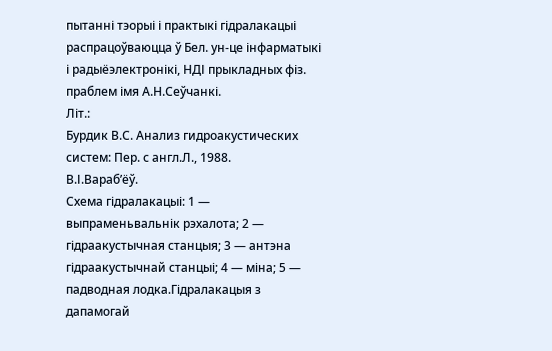пытанні тэорыі і практыкі гідралакацыі распрацоўваюцца ў Бел. ун-це інфарматыкі і радыёэлектронікі, НДІ прыкладных фіз. праблем імя А.Н.Сеўчанкі.
Літ.:
Бурдик В.С. Анализ гидроакустических систем: Пер. с англ.Л., 1988.
В.І.Вараб’ёў.
Схема гідралакацыі: 1 — выпраменьвальнік рэхалота; 2 — гідраакустычная станцыя; 3 — антэна гідраакустычнай станцыі; 4 — міна; 5 — падводная лодка.Гідралакацыя з дапамогай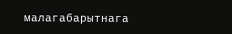малагабарытнага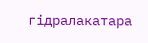гідралакатара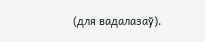(для вадалазаў).